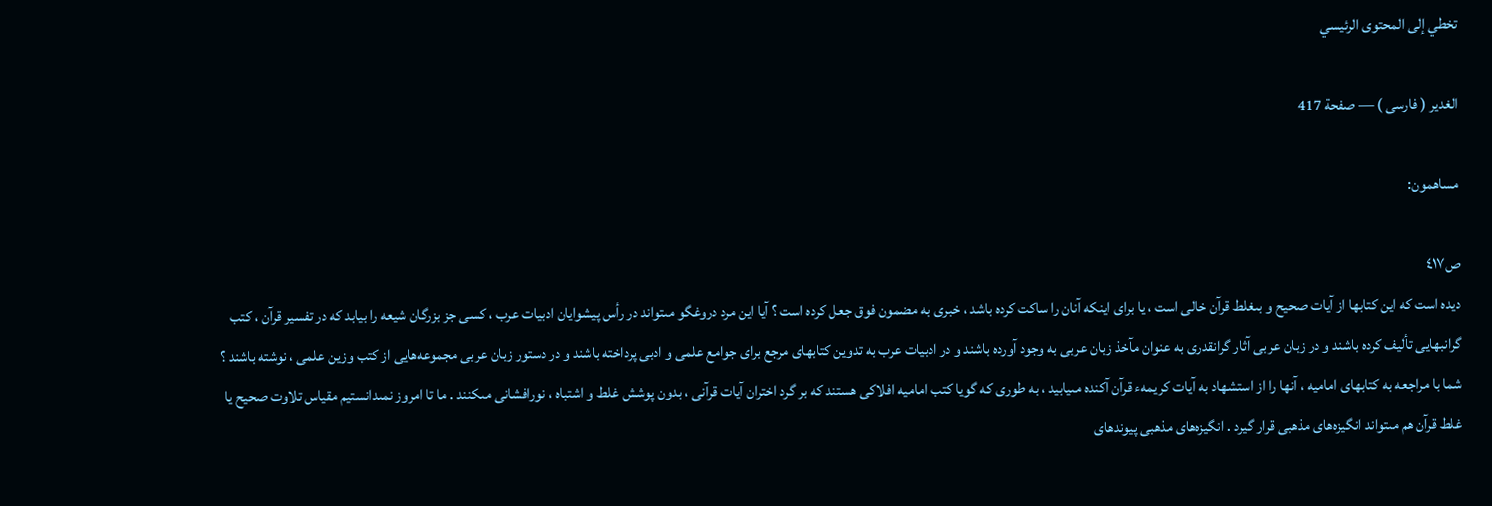تخطي إلى المحتوى الرئيسي

الغدير ( فارسى ) — صفحة 417

مساهمون:

ص٤١٧
ديده است كه اين كتابها از آيات صحيح و بىغلط قرآن خالى است ، يا براى اينكه آنان را ساكت كرده باشد ، خبرى به مضمون فوق جعل كرده است ؟ آيا اين مرد دروغگو مىتواند در رأس پيشوايان ادبيات عرب ، كسى جز بزرگان شيعه را بيابد كه در تفسير قرآن ، كتب گرانبهايى تأليف كرده باشند و در زبان عربى آثار گرانقدرى به عنوان مآخذ زبان عربى به وجود آورده باشند و در ادبيات عرب به تدوين كتابهاى مرجع براى جوامع علمى و ادبى پرداخته باشند و در دستور زبان عربى مجموعه‌هايى از كتب وزين علمى ، نوشته باشند ؟ شما با مراجعه به كتابهاى اماميه ، آنها را از استشهاد به آيات كريمهء قرآن آكنده مىيابيد ، به طورى كه گويا كتب اماميه افلاكى هستند كه بر گرد اختران آيات قرآنى ، بدون پوشش غلط و اشتباه ، نورافشانى مىكنند . ما تا امروز نمىدانستيم مقياس تلاوت صحيح يا غلط قرآن هم مىتواند انگيزه‌هاى مذهبى قرار گيرد . انگيزه‌هاى مذهبى پيوندهاى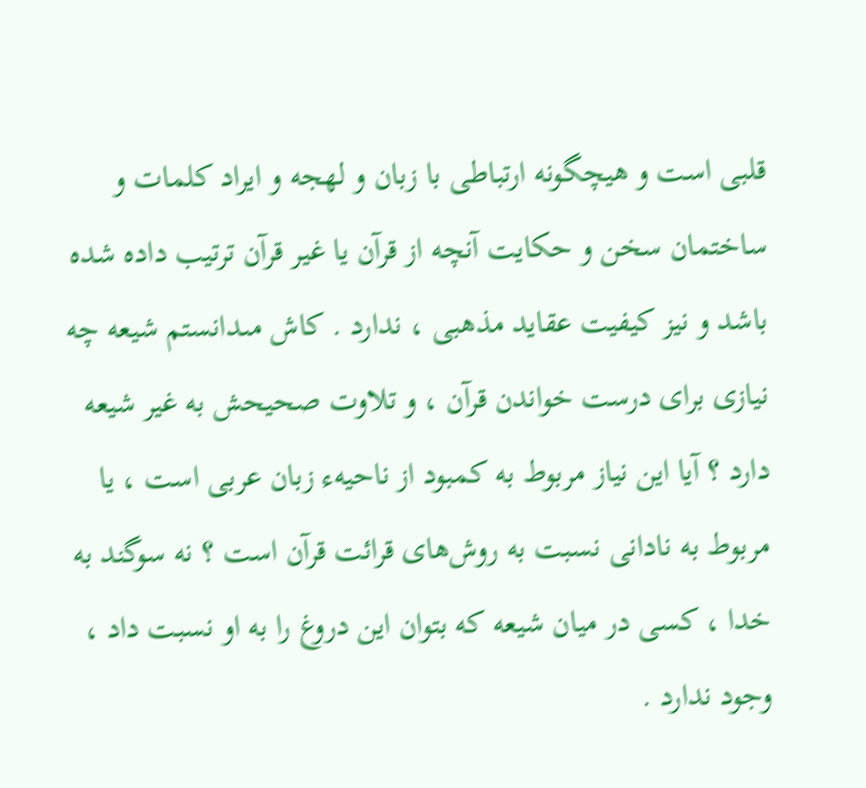قلبى است و هيچگونه ارتباطى با زبان و لهجه و ايراد كلمات و ساختمان سخن و حكايت آنچه از قرآن يا غير قرآن ترتيب داده شده باشد و نيز كيفيت عقايد مذهبى ، ندارد . كاش مىدانستم شيعه چه نيازى براى درست خواندن قرآن ، و تلاوت صحيحش به غير شيعه دارد ؟ آيا اين نياز مربوط به كمبود از ناحيهء زبان عربى است ، يا مربوط به نادانى نسبت به روش‌هاى قرائت قرآن است ؟ نه سوگند به خدا ، كسى در ميان شيعه كه بتوان اين دروغ را به او نسبت داد ، وجود ندارد .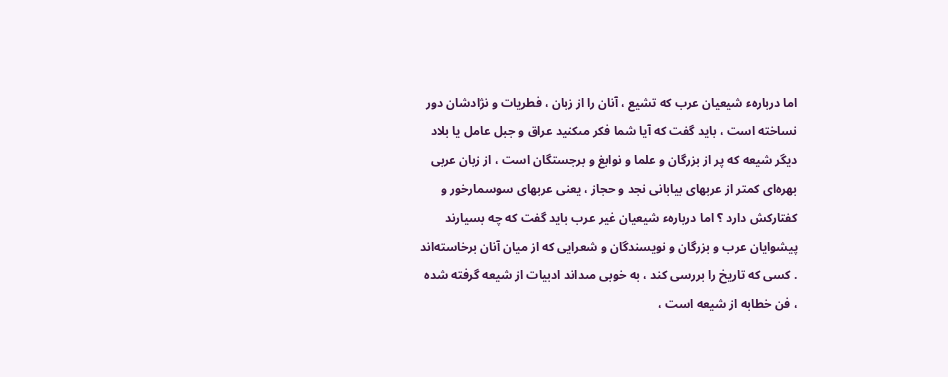اما دربارهء شيعيان عرب كه تشيع ، آنان را از زبان ، فطريات و نژادشان دور نساخته است ، بايد گفت كه آيا شما فكر مىكنيد عراق و جبل عامل يا بلاد ديگر شيعه كه پر از بزرگان و علما و نوابغ و برجستگان است ، از زبان عربى بهره‌اى كمتر از عربهاى بيابانى نجد و حجاز ، يعنى عربهاى سوسمارخور و كفتاركش دارد ؟ اما دربارهء شيعيان غير عرب بايد گفت كه چه بسيارند پيشوايان عرب و بزرگان و نويسندگان و شعرايى كه از ميان آنان برخاسته‌اند . كسى كه تاريخ را بررسى كند ، به خوبى مىداند ادبيات از شيعه گرفته شده ، فن خطابه از شيعه است ،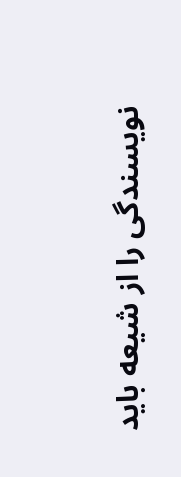نويسندگى را از شيعه بايد